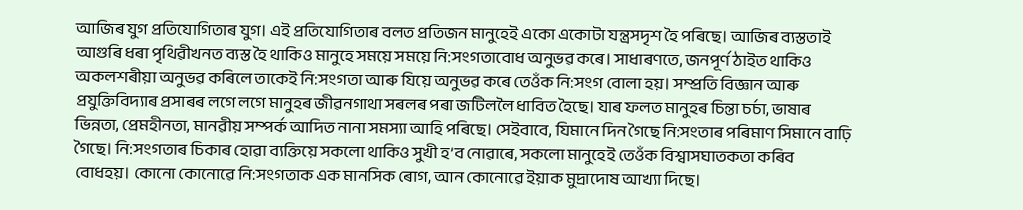আজিৰ যুগ প্ৰতিযোগিতাৰ যুগ। এই প্ৰতিযোগিতাৰ বলত প্ৰতিজন মানুহেই একো একোটা যন্ত্ৰসদৃশ হৈ পৰিছে। আজিৰ ব্যস্ততাই আগুৰি ধৰা পৃথিৱীখনত ব্যস্ত হৈ থাকিও মানুহে সময়ে সময়ে নি:সংগতাবোধ অনুভৱ কৰে। সাধাৰণতে, জনপূৰ্ণ ঠাইত থাকিও অকলশৰীয়া অনুভৱ কৰিলে তাকেই নি:সংগতা আৰু যিয়ে অনুভৱ কৰে তেওঁক নি:সংগ বোলা হয়। সম্প্ৰতি বিজ্ঞান আৰু প্ৰযুক্তিবিদ্যাৰ প্ৰসাৰৰ লগে লগে মানুহৰ জীৱনগাথা সৰলৰ পৰা জটিললৈ ধাবিত হৈছে। যাৰ ফলত মানুহৰ চিন্তা চৰ্চা, ভাষাৰ ভিন্নতা, প্ৰেমহীনতা, মানৱীয় সম্পৰ্ক আদিত নানা সমস্যা আহি পৰিছে। সেইবাবে, যিমানে দিন গৈছে নি:সংতাৰ পৰিমাণ সিমানে বাঢ়ি গৈছে। নি:সংগতাৰ চিকাৰ হোৱা ব্যক্তিয়ে সকলো থাকিও সুখী হ’ব নোৱাৰে, সকলো মানুহেই তেওঁক বিশ্বাসঘাতকতা কৰিব বোধহয়। কোনো কোনোৱে নি:সংগতাক এক মানসিক ৰোগ, আন কোনোৱে ইয়াক মুদ্ৰাদোষ আখ্যা দিছে।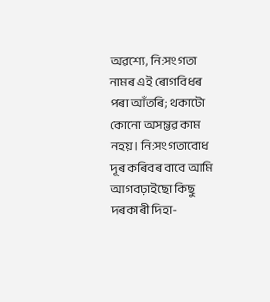অৱশ্যে, নি:সংগতা নামৰ এই ৰোগবিধৰ পৰা আঁতৰি; থকাটো কোনো অসম্ভৱ কাম নহয়। নি:সংগতাবোধ দূৰ কৰিবৰ বাবে আমি আগবঢ়াইছো কিছু দৰকাৰী দিহা-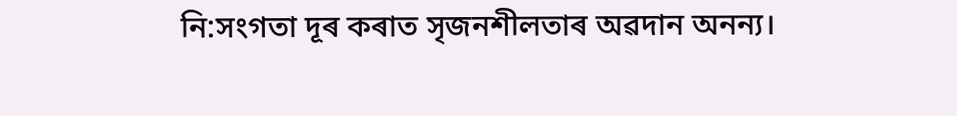নি:সংগতা দূৰ কৰাত সৃজনশীলতাৰ অৱদান অনন্য।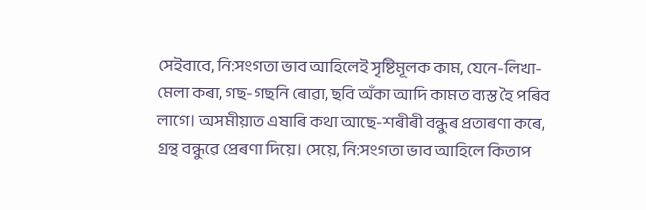সেইবাবে, নি:সংগতা ভাব আহিলেই সৃষ্টিমূলক কাম, যেনে-লিখা-মেলা কৰা, গছ-গছনি ৰোৱা, ছবি অঁকা আদি কামত ব্যস্ত হৈ পৰিব লাগে। অসমীয়াত এষাৰি কথা আছে-শৰীৰী বন্ধুৰ প্ৰতাৰণা কৰে, গ্ৰন্থ বন্ধুৱে প্ৰেৰণা দিয়ে। সেয়ে, নি:সংগতা ভাব আহিলে কিতাপ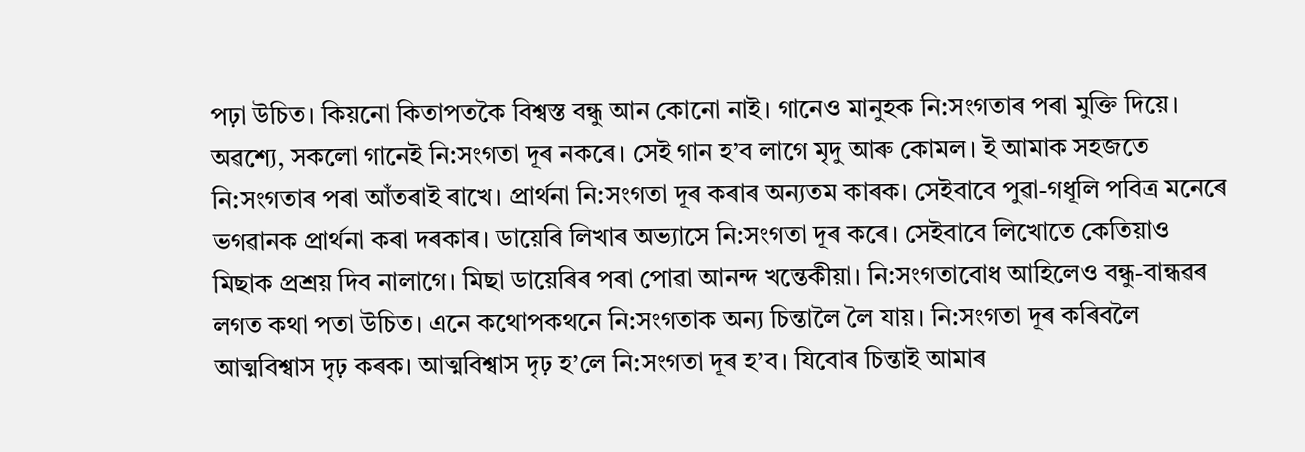পঢ়া উচিত। কিয়নো কিতাপতকৈ বিশ্বস্ত বন্ধু আন কোনো নাই। গানেও মানুহক নি:সংগতাৰ পৰা মুক্তি দিয়ে। অৱশ্যে, সকলো গানেই নি:সংগতা দূৰ নকৰে। সেই গান হ’ব লাগে মৃদু আৰু কোমল। ই আমাক সহজতে নি:সংগতাৰ পৰা আঁতৰাই ৰাখে। প্ৰাৰ্থনা নি:সংগতা দূৰ কৰাৰ অন্যতম কাৰক। সেইবাবে পুৱা-গধূলি পবিত্ৰ মনেৰে ভগৱানক প্ৰাৰ্থনা কৰা দৰকাৰ। ডায়েৰি লিখাৰ অভ্যাসে নি:সংগতা দূৰ কৰে। সেইবাবে লিখোতে কেতিয়াও মিছাক প্ৰশ্ৰয় দিব নালাগে। মিছা ডায়েৰিৰ পৰা পোৱা আনন্দ খন্তেকীয়া। নি:সংগতাবোধ আহিলেও বন্ধু-বান্ধৱৰ লগত কথা পতা উচিত। এনে কথোপকথনে নি:সংগতাক অন্য চিন্তালৈ লৈ যায়। নি:সংগতা দূৰ কৰিবলৈ আত্মবিশ্বাস দৃঢ় কৰক। আত্মবিশ্বাস দৃঢ় হ’লে নি:সংগতা দূৰ হ’ব। যিবোৰ চিন্তাই আমাৰ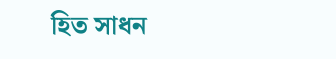হিত সাধন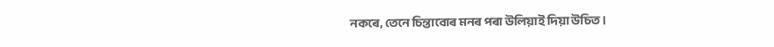নকৰে, তেনে চিন্তাবোৰ মনৰ পৰা উলিয়াই দিয়া উচিত।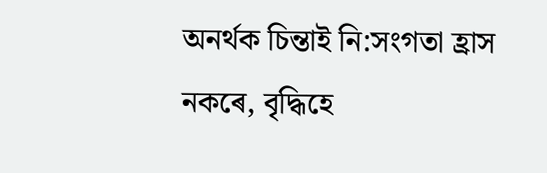অনৰ্থক চিন্তাই নি:সংগতা হ্ৰাস নকৰে, বৃদ্ধিহে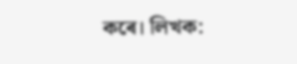কৰে। লিখক: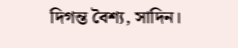দিগন্ত বৈশ্য, সাদিন।